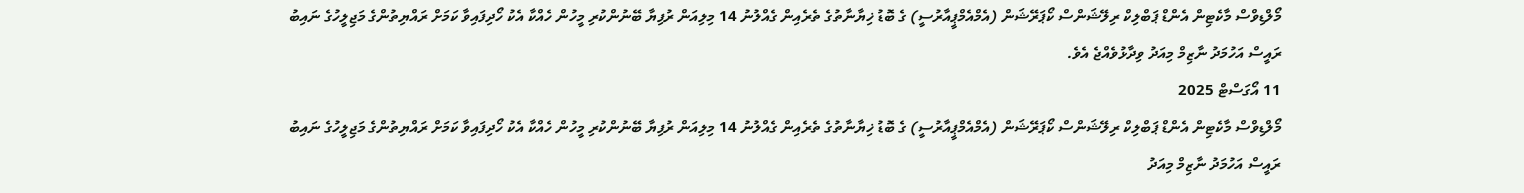މޯލްޑިވްސް މާކެޓިން އެންޑް ޕަބްލިކް ރިލޭޝަންސް ކޯޕަރޭޝަން (އެމްއެމްޕީއާރުސީ) ގެ ބޮޑު ޚިޔާނާތުގެ ތެރެއިން ގެއްލުނު 14 މިލިއަން ރުފިޔާ ބޭނުންކުރި މީހުން ހެއްކާ އެކު ހޯދިފައިވާ ކަމަށް ރައްޔިތުންގެ މަޖިލީހުގެ ނައިބު ރައީސް އަހުމަދު ނާޒިމް މިއަދު ވިދާޅުވެއްޖެ އެވެ.
11 އޯގަސްޓް 2025
މޯލްޑިވްސް މާކެޓިން އެންޑް ޕަބްލިކް ރިލޭޝަންސް ކޯޕަރޭޝަން (އެމްއެމްޕީއާރުސީ) ގެ ބޮޑު ޚިޔާނާތުގެ ތެރެއިން ގެއްލުނު 14 މިލިއަން ރުފިޔާ ބޭނުންކުރި މީހުން ހެއްކާ އެކު ހޯދިފައިވާ ކަމަށް ރައްޔިތުންގެ މަޖިލީހުގެ ނައިބު ރައީސް އަހުމަދު ނާޒިމް މިއަދު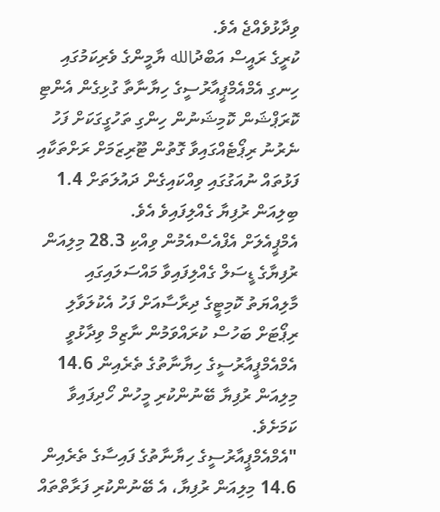ވިދާޅުވެއްޖެ އެވެ.
ކުރީގެ ރައީސް އަބްދުالله ޔާމީންގެ ވެރިކަމުގައި ހިނގި އެމްއެމްޕީއާރުސީގެ ހިޔާނާތާ ގުޅިގެން އެންޓި ކޮރަޕްޝަން ކޮމިޝަނުން ހިންގި ތަހުގީގަކަށް ފަހު ނެރުނު ރިޕޯޓެއްގައިވާ ގޮތުން ޓޫރިޒަމަށް ރަށްތަކާއި ފަޅުތައް ނުއަގުގައި ވިއްކައިގެން ދައުލަތަށް 1.4 ބިލިއަން ރުފިޔާ ގެއްލިފައިވެ އެވެ.
އެމްޕީއެލަށް އެފްއެސްއެމުން ވިއްކި 28.3 މިލިއަން ރުފިޔާގެ ޑީސަލް ގެއްލިފައިވާ މައްސަލައިގައި މާލިއްޔަތު ކޮމިޓީގެ ދިރާސާއަށް ފަހު އެކުލަވާލި ރިޕޯޓަށް ބަހުސް ކުރައްވަމުން ނާޒިމް ވިދާޅުވީ އެމްއެމްޕީއާރުސީގެ ހިޔާނާތުގެ ތެރެއިން 14.6 މިލިއަން ރުފިޔާ ބޭނުންކުރި މީހުން ހޯދިފައިވާ ކަމަށެވެ.
"އެމްއެމްޕީއާރުސީގެ ހިޔާނާތުގެ ފައިސާގެ ތެރެއިން 14.6 މިލިއަން ރުފިޔާ، އެ ބޭނުންކުރި ފަރާތްތައް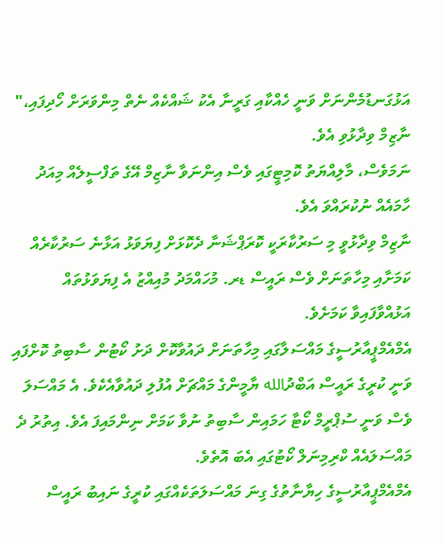އަޅުގަނޑުމެންނަށް ވަނީ ހެއްކާއި ގަރީނާ އެކު ޝައްކެއް ނެތް މިންވަރަށް ހޯދިފައި،" ނާޒިމް ވިދާޅުވި އެވެ.
ނަމަވެސް، މާލިއްޔަތު ކޮމިޓީގައި ވެސް އިންނަވާ ނާޒިމް އޭގެ ތަފްސީލެއް މިއަދު ހާމައެއް ނުކުރައްވަ އެވެ.
ނާޒިމް ވިދާޅުވީ މި ސަރުކާރަކީ ކޮރަޕްޝަނާ ދެކޮޅަށް ފިޔަވަޅު އަޅާނެ ސަރުކާރެއް ކަމަށާއި މިހާތަނަށް ވެސް ރައީސް ޑރ. މުހައްމަދު މުއިއްޒު އެ ފިޔަވަޅުތައް އަޅުއްވާފައިވާ ކަމަށެވެ.
އެމްއެމްޕީއާރުސީގެ މައްސަލާގައި މިހާތަނަށް ދައުވާކޮށް ދަށު ކޯޓުން ސާބިތު ކޮށްފައި ވަނީ ކުރީގެ ރައީސް އަބްދުالله ޔާމީންގެ މައްޗަށް އުފުލި ދައުވާއެކެވެ. އެ މައްސަލަ ވެސް ވަނީ ސުޕްރީމް ކޯޓާ ހަމައިން ސާބިތު ނުވާ ކަމަށް ނިންމައިފަ އެވެ. އިތުރު ދެ މައްސަލައެއް ކްރިމިނަލް ކޯޓުގައި އެބަ އޮތެވެ.
އެމްއެމްޕީއާރުސީގެ ހިޔާނާތުގެ ގިނަ މައްސަލަތަކެއްގައި ކުރީގެ ނައިބު ރައީސް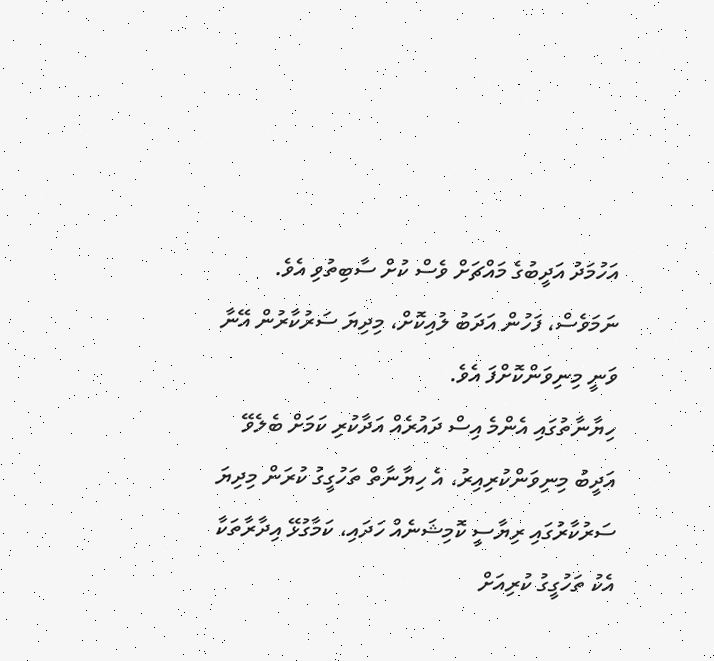އަހުމަދު އަދީބުގެ މައްޗަށް ވެސް ކުށް ސާބިތުވި އެވެ. ނަމަވެސް، ފަހުން އަދަބު ލުއިކޮށް، މިދިޔަ ސަރުކާރުން އޭނާ ވަނީ މިނިވަންކޮށްފަ އެވެ.
ހިޔާނާތުގައި އެންމެ އިސް ދައުރެއް އަދާކުރި ކަމަށް ބެލެވޭ އަދީބު މިނިވަންކުރިއިރު، އެ ހިޔާނާތް ތަހުގީގު ކުރަން މިދިޔަ ސަރުކާރުގައި ރިޔާސީ ކޮމިޝަނެއް ހަދައި، ކަމާގުޅޭ އިދާރާތަކާ އެކު ތަހުގީގު ކުރިއަށް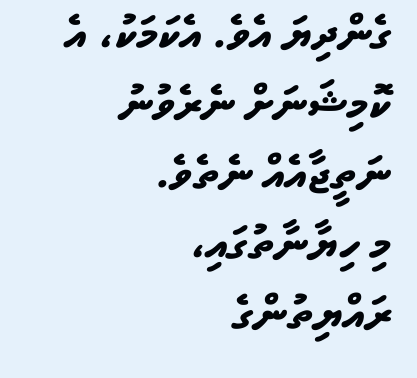ގެންދިޔަ އެވެ. އެކަމަކު، އެ ކޮމިޝަނަށް ނެރެވުނު ނަތީޖާއެއް ނެތެވެ.
މި ހިޔާނާތުގައި، ރައްޔިތުންގެ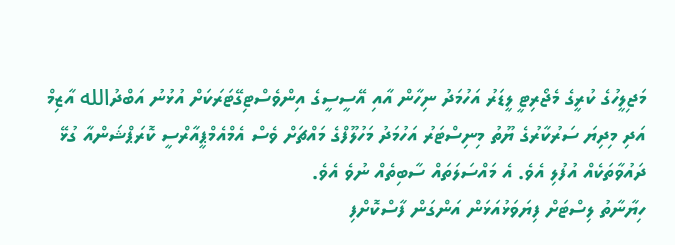މަޖިލީހުގެ ކުރީގެ މެޖޯރިޓީ ލީޑަރު އަހުމަދު ނިހާން އާއި އޭސީސީގެ އިންވެސްޓިގޭޓަރަކަށް އުޅުނު އަބްދުالله އާޒިމް އަދި މިދިޔަ ސަރުކާރުގެ ޔޫތު މިނިސްޓަރު އަހުމަދު މަހުލޫފްގެ މައްޗަށް ވެސް އެމްއެމްޕީއާރްސީ ކޮރަޕްޝަންއާ ގުޅޭ ދައުވާތަކެއް އުފުލި އެވެ. އެ މައްސަލަތައް ސާބިތެއް ނުވެ އެވެ.
ހިޔާނާތު ލިސްޓަށް ފިޔަވަޅުއަޅަން އަންގަން ފާސްކޮށްފި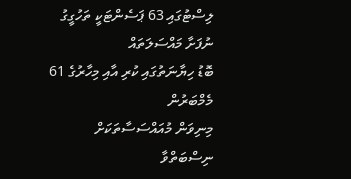ލިސްޓުގައި 63 ޕަސެންޓަކީ ތަހުގީގު ނުފަށާ މައްސަލަތައް
ބޮޑު ހިޔާނަތުގައި ކުރި އާއި މިހާރުގެ 61 މެމްބަރުން
މިނިވަން މުއައްސަސާތަކަށް ނިސްބަތްވާ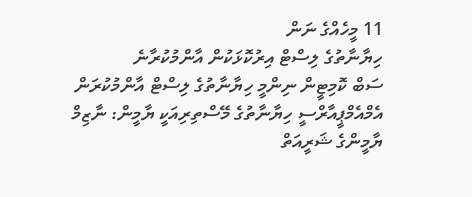11 މީހެއްގެ ނަން
ހިޔާނާތުގެ ލިސްޓް އިރުކޮޅަކުން އާންމުކުރާނެ
ސަބް ކޮމިޓީން ނިންމީ ހިޔާނާތުގެ ލިސްޓް އާންމުކުރަން
އެމްއެމްޕީއާރްސީ ހިޔާނާތުގެ މޭސްތިރިއަކީ ޔާމީން: ނާޒިމް
ޔާމީންގެ ޝަރީއަތް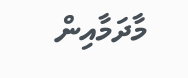މާދަމާއިން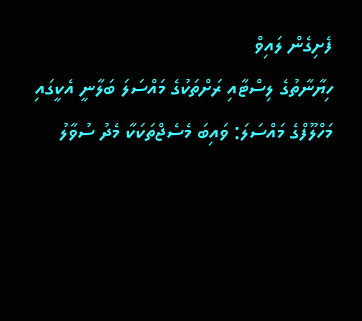ފެށިގެން ލައިވް
ހިޔާނާތުގެ ލިސްޓާއި ރަށްތަކުގެ މައްސަލަ ބަލާނީ އެކީގައި
މަހްލޫފްގެ މައްސަލަ: ވައިބަ މެސެޖްތަކަކާ މެދު ސުވާލު